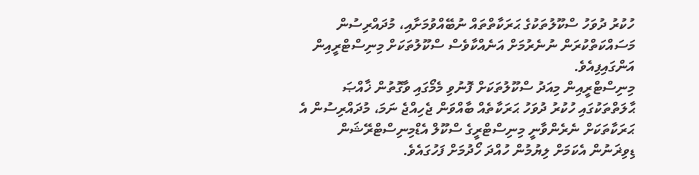ހުކުރު ދުވަހު ސްކޫލުތަކުގެ ޙަރަކާތްތައް ނުބޭއްވުމަށާއި، މުދައްރިސުން މަސައްކަތްކުރަން ނުނެރުމަށް އަނެއްކާވެސް ސްކޫލުތަކަށް މިނިސްޓްރީއިން އަންގައިފިއެވެ.
މިނިސްޓްރީއިން މިއަދު ސްކޫލުތަކަށް ފޮނުވި މެމޯގައި ވާގޮތުން ޚާއްޞަ ޙާލަތްތަކުގައި ހުކުރު ދުވަހު ޙަރަކާތެއް ބާއްވަން ޖެހިއްޖެ ނަމަ، މުދައްރިސުން އެ ޙަރަކާތަކަށް ނެރެންވާނީ މިނިސްޓްރީގެ ސްކޫލް އެޑްމިނިސްޓްރޭޝަން ޑިވިޜަނުން އެކަމަށް ލިޔުމުން ހުއްދަ ހޯދުމަށް ފަހުގައެވެ.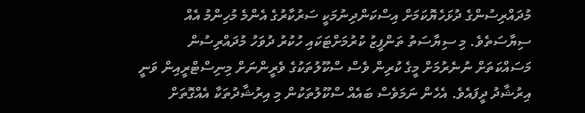މުދައްރިސުންގެ ދުޅަހެޔޮކަމަށް އިސްކަންދިނުމަކީ ސަރުކާރުގެ އެންމެ މުހިންމު އެއް ސިޔާސަތެވެ. މި ސިޔާސަތު ތަންފީޒު ކުރުމަށްޓަކައި ހުކުރު ދުވަހު މުދައްރިސުން މަސައްކަތަށް ނުނެރުމަށް މީގެ ކުރިން ވެސް ސްކޫލުތަކުގެ ވެރީންނަށް މިނިސްޓްރީއިން ވަނީ އިރުޝާދު ދީފައެވެ. އެހެން ނަމަވެސް ބައެއް ސްކޫލުތަކުން މި އިރުޝާދުތަކާ އެއްގޮތަށް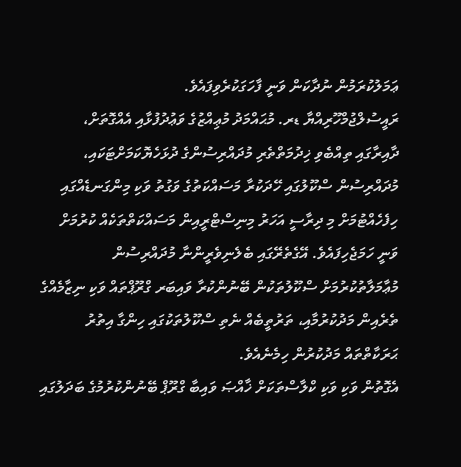ޢަމަލުކުރަމުން ނުދާކަން ވަނީ ފާހަގަކުރެވިފައެވެ.
ރައީސުލްޖުމްހޫރިއްޔާ ޑރ. މުޙައްމަދު މުޢިއްޒުގެ ވަޢުދުފުޅާއި އެއްގޮތަށް، ދާއިރާގައި ތިއްބެވި ޚިދުމަތްތެރި މުދައްރިސުންގެ ދުޅަހެޔޮކަމަށްޓަކައި، މުދައްރިސުން ސްކޫލުގައި ހޭދަކުރާ މަސައްކަތުގެ ވަގުތު ވަކި މިންގަނޑެއްގައި ހިފެހެއްޓުމަށް މި ދިރާސީ އަހަރު މިނިސްޓްރީއިން މަސައްކަތްތަކެއް ކުރުމަށް ވަނީ ހަމަޖެހިފައެވެ. އޭގެތެރޭގައި ބެލެނިވެރީންނާ މުދައްރިސުން މުޢާމަލާތުކުރުމަށް ސްކޫލުތަކުން ބޭނުންކުރާ ވައިބަރ ގްރޫޕްތައް ވަކި ނިޒާމެއްގެ ތެރެއިން މަދުކުރުމާއި، ތަރުތީބެއް ނެތި ސްކޫލުތަކުގައި ހިންގާ އިތުރު ޙަރަކާތްތައް މަދުކުރުން ހިމެނެއެވެ.
އެގޮތުން ވަކި ވަކި ކްލާސްތަކަށް ޚާއްޞަ ވައިބާ ގްރޫޕް ބޭނުންކުރުމުގެ ބަދަލުގައި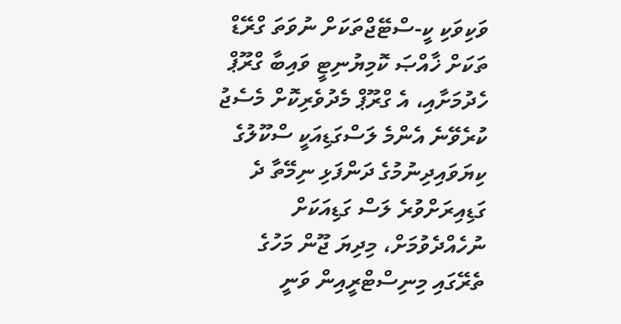ވަކިވަކި ކީ-ސްޓޭޖްތަކަށް ނުވަތަ ގްރޭޑް ތަކަށް ޚާއްޞަ ކޮމިޔުނިޓީ ވައިބާ ގްރޫޕް ހެދުމަށާއި، އެ ގްރޫޕް މެދުވެރިކޮށް މެސެޖު ކުރެވޭނެ އެންމެ ލަސްގަޑިއަކީ ސްކޫލުގެ ކިޔަވައިދިނުމުގެ ދަންފަޅި ނިމޭތާ ދެ ގަޑިއިރަށްވުރެ ލަސް ގަޑިއަކަށް ނުހެއްދެވުމަށް، މިދިޔަ ޖޫން މަހުގެ ތެރޭގައި މިނިސްޓްރީއިން ވަނީ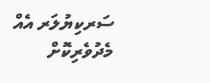ސަރކިޔުލަރ އެއް މެދުވެރިކޮށް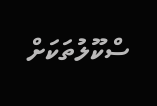ސްކޫލުތަކަށް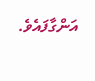އަންގާފައެވެ.